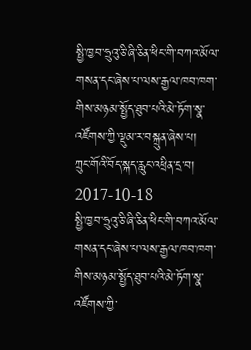སྤྱི་ཁྱབ་ཧྲུའུ་ཅི་ཞི་ཅིན་ཕིང་གི་བཀའ་མོལ་གསན་དང་ཞེས་པ་ལས་རྒྱལ་ཁབ་ཁག་གིས་མཉམ་སྤྱོད་ཐུབ་པའི་མེ་ཏོག་སྣ་འཛོགས་ཀྱི་ལྡུམ་ར་བསྐྲུན་ཞེས་པ།
ཀྲུང་གོའི་བོད་སྐད་རླུང་འཕྲིན་དྲ་བ།        2017-10-18
སྤྱི་ཁྱབ་ཧྲུའུ་ཅི་ཞི་ཅིན་ཕིང་གི་བཀའ་མོལ་གསན་དང་ཞེས་པ་ལས་རྒྱལ་ཁབ་ཁག་གིས་མཉམ་སྤྱོད་ཐུབ་པའི་མེ་ཏོག་སྣ་འཛོགས་ཀྱི་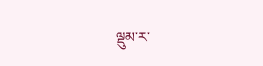ལྡུམ་ར་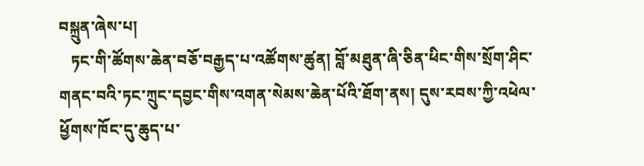བསྐྲུན་ཞེས་པ།
   ཏང་གི་ཚོགས་ཆེན་བཅོ་བརྒྱད་པ་འཚོགས་ཚུན། བློ་མཐུན་ཞི་ཅིན་ཕིང་གིས་སྲོག་ཤིང་གནང་བའི་ཏང་ཀྲུང་དབྱང་གིས་འགན་སེམས་ཆེན་པོའི་ཐོག་ནས། དུས་རབས་ཀྱི་འཕེལ་ཕྱོགས་ཁོང་དུ་ཆུད་པ་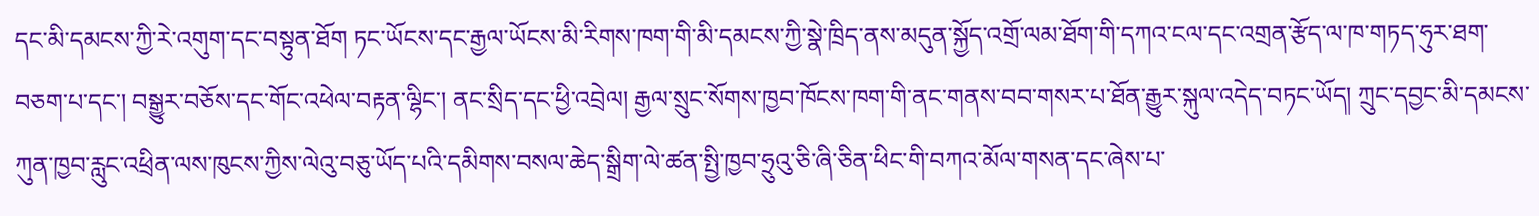དང་མི་དམངས་ཀྱི་རེ་འགུག་དང་བསྟུན་ཐོག ཏང་ཡོངས་དང་རྒྱལ་ཡོངས་མི་རིགས་ཁག་གི་མི་དམངས་ཀྱི་སྣེ་ཁྲིད་ནས་མདུན་སྐྱོད་འགྲོ་ལམ་ཐོག་གི་དཀའ་ངལ་དང་འགྲན་རྩོད་ལ་ཁ་གཏད་ཧུར་ཐག་བཅག་པ་དང་། བསྒྱུར་བཅོས་དང་གོང་འཕེལ་བརྟན་ལྷིང་། ནང་སྲིད་དང་ཕྱི་འབྲེལ། རྒྱལ་སྲུང་སོགས་ཁྱབ་ཁོངས་ཁག་གི་ནང་གནས་བབ་གསར་པ་ཐོན་རྒྱུར་སྐུལ་འདེད་བཏང་ཡོད། ཀྲུང་དབྱང་མི་དམངས་ཀུན་ཁྱབ་རླུང་འཕྲིན་ལས་ཁུངས་ཀྱིས་ལེའུ་བཅུ་ཡོད་པའི་དམིགས་བསལ་ཆེད་སྒྲིག་ལེ་ཚན་སྤྱི་ཁྱབ་ཧྲུའུ་ཅི་ཞི་ཅིན་ཕིང་གི་བཀའ་མོལ་གསན་དང་ཞེས་པ་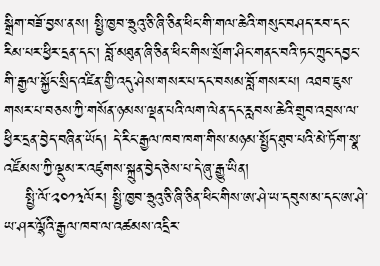སྒྲིག་བཟོ་བྱས་ནས། སྤྱི་ཁྱབ་ཧྲུའུ་ཅི་ཞི་ཅིན་ཕིང་གི་གལ་ཆེའི་གསུང་བཤད་རབ་དང་རིམ་པར་ཕྱིར་དྲན་དང་། བློ་མཐུན་ཞི་ཅིན་ཕིང་གིས་སྲོག་ཤིང་གནང་བའི་ཏང་ཀྲུང་དབྱང་གི་རྒྱལ་སྐྱོང་སྲིད་འཛིན་གྱི་འདུ་ཤེས་གསར་པ་དང་བསམ་བློ་གསར་པ། འཐབ་ཇུས་གསར་པ་བཅས་ཀྱི་གསོན་ཉམས་ལྡན་པའི་ལག་ལེན་དང་རླབས་ཆེའི་གྲུབ་འབྲས་ལ་ཕྱིར་དྲན་བྱེད་བཞིན་ཡོད། དེ་རིང་རྒྱལ་ཁབ་ཁག་གིས་མཉམ་སྤྱོད་ཐུབ་པའི་མེ་ཏོག་སྣ་འཛོམས་ཀྱི་ལྡུམ་ར་འཛུགས་སྐྲུན་བྱེད་ཅེས་པ་དེ་ཞུ་རྒྱུ་ཡིན།
    སྤྱི་ལོ་༢༠༡༣ལོར། སྤྱི་ཁྱབ་ཧྲུའུ་ཅི་ཞི་ཅིན་ཕིང་གིས་ཨ་ཤེ་ཡ་དབུས་མ་དང་ཨ་ཤེ་ཡ་ཤར་ལྷོའི་རྒྱལ་ཁབ་ལ་འཚམས་འདྲིར་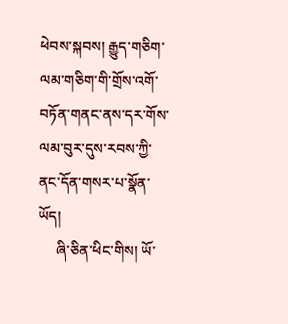ཕེབས་སྐབས། རྒྱུད་གཅིག་ལམ་གཅིག་གི་གྲོས་འགོ་བཏོན་གནང་ནས་དར་གོས་ལམ་བུར་དུས་རབས་ཀྱི་ནང་དོན་གསར་པ་སྣོན་ཡོད།
     ཞི་ཅིན་ཕིང་གིས། ཡོ་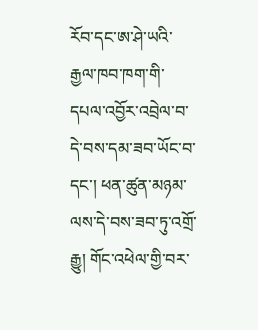རོབ་དང་ཨ་ཤེ་ཡའི་རྒྱལ་ཁབ་ཁག་གི་དཔལ་འབྱོར་འབྲེལ་བ་དེ་བས་དམ་ཟབ་ཡོང་བ་དང་། ཕན་ཚུན་མཉམ་ལས་དེ་བས་ཟབ་ཏུ་འགྲོ་རྒྱུ། གོང་འཕེལ་གྱི་བར་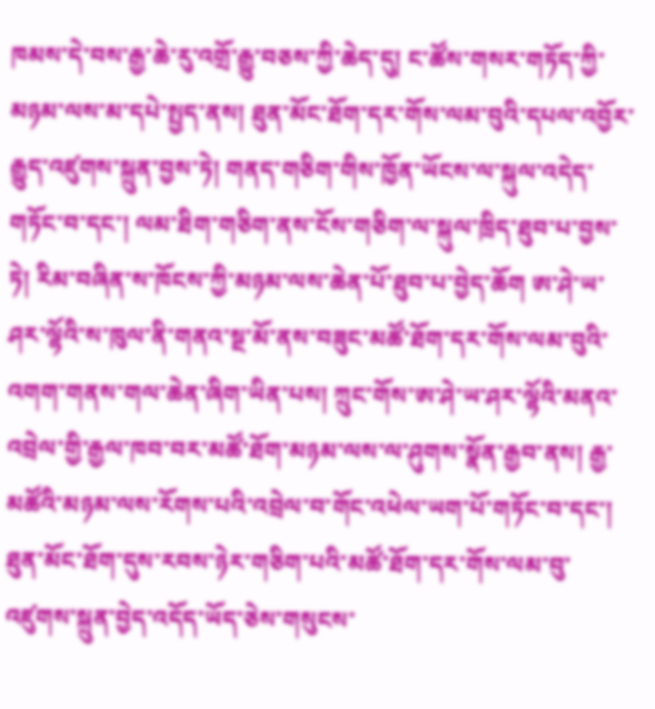ཁམས་དེ་བས་རྒྱ་ཆེ་རུ་འགྲོ་རྒྱུ་བཅས་ཀྱི་ཆེད་དུ། ང་ཚོས་གསར་གཏོད་ཀྱི་མཉམ་ལས་མ་དཔེ་སྤྱད་ནས། ཐུན་མོང་ཐོག་དར་གོས་ལམ་བུའི་དཔལ་འབྱོར་རྒྱུད་འཛུགས་སྐྲུན་བྱས་ཏེ། གནད་གཅིག་གིས་ཁྱོན་ཡོངས་ལ་སྐུལ་འདེད་གཏོང་བ་དང་། ལམ་ཐིག་གཅིག་ནས་ངོས་གཅིག་ལ་སྐུལ་ཁྲིད་ཐུབ་པ་བྱས་ཏེ། རིམ་བཞིན་ས་ཁོངས་ཀྱི་མཉམ་ལས་ཆེན་པོ་ཐུབ་པ་བྱེད་ཆོག ཨ་ཤེ་ཡ་ཤར་ལྷོའི་ས་ཁུལ་ནི་གནའ་སྔ་མོ་ནས་བཟུང་མཚོ་ཐོག་དར་གོས་ལམ་བུའི་འགག་གནས་གལ་ཆེན་ཞིག་ཡིན་པས། ཀྲུང་གོས་ཨ་ཤེ་ཡ་ཤར་ལྷོའི་མནའ་འབྲེལ་གྱི་རྒྱལ་ཁབ་བར་མཚོ་ཐོག་མཉམ་ལས་ལ་ཤུགས་སྣོན་རྒྱབ་ནས། རྒྱ་མཚོའི་མཉམ་ལས་རོགས་པའི་འབྲེལ་བ་གོང་འཕེལ་ཡག་པོ་གཏོང་བ་དང་། ཐུན་མོང་ཐོག་དུས་རབས་ཉེར་གཅིག་པའི་མཚོ་ཐོག་དར་གོས་ལམ་བུ་འཛུགས་སྐྲུན་བྱེད་འདོད་ཡོད་ཅེས་གསུངས་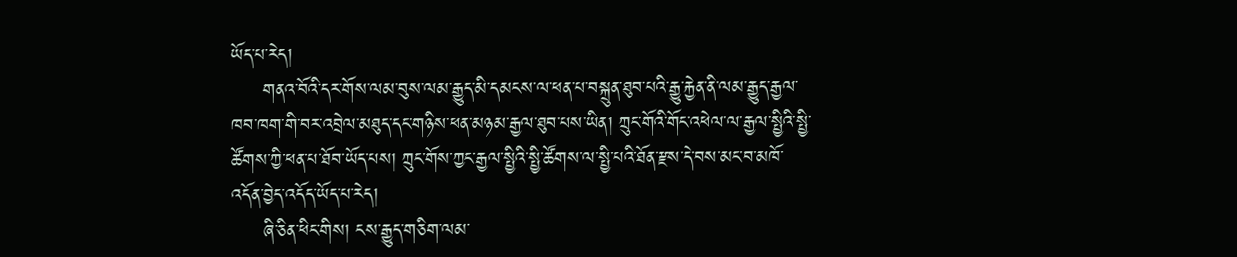ཡོད་པ་རེད།
     གནའ་བོའི་དར་གོས་ལམ་བུས་ལམ་རྒྱུད་མི་དམངས་ལ་ཕན་པ་བསྐྲུན་ཐུབ་པའི་རྒྱུ་རྐྱེན་ནི་ལམ་རྒྱུད་རྒྱལ་ཁབ་ཁག་གི་བར་འབྲེལ་མཐུད་དང་གཉིས་ཕན་མཉམ་རྒྱལ་ཐུབ་པས་ཡིན། ཀྲུང་གོའི་གོང་འཕེལ་ལ་རྒྱལ་སྤྱིའི་སྤྱི་ཚོགས་ཀྱི་ཕན་པ་ཐོབ་ཡོད་པས། ཀྲུང་གོས་ཀྱང་རྒྱལ་སྤྱིའི་སྤྱི་ཚོགས་ལ་སྤྱི་པའི་ཐོན་རྫས་དེ་བས་མང་བ་མཁོ་འདོན་བྱེད་འདོད་ཡོད་པ་རེད།
     ཞི་ཅིན་ཕིང་གིས། ངས་རྒྱུད་གཅིག་ལམ་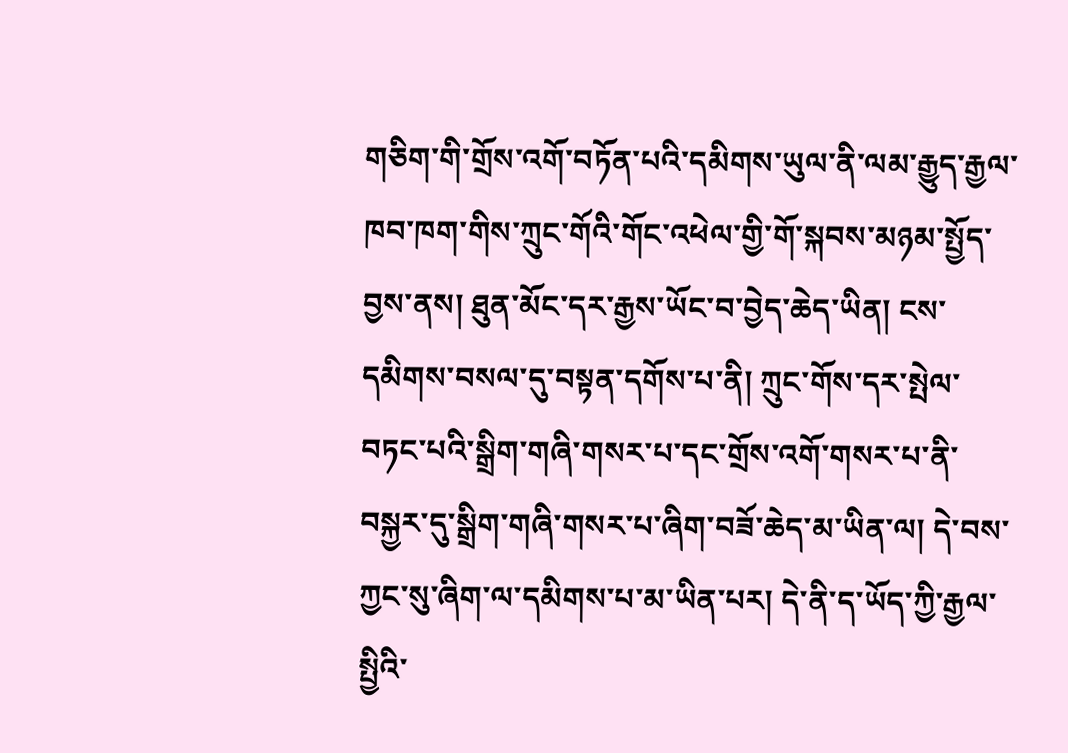གཅིག་གི་གྲོས་འགོ་བཏོན་པའི་དམིགས་ཡུལ་ནི་ལམ་རྒྱུད་རྒྱལ་ཁབ་ཁག་གིས་ཀྲུང་གོའི་གོང་འཕེལ་གྱི་གོ་སྐབས་མཉམ་སྤྱོད་བྱས་ནས། ཐུན་མོང་དར་རྒྱས་ཡོང་བ་བྱེད་ཆེད་ཡིན། ངས་དམིགས་བསལ་དུ་བསྟན་དགོས་པ་ནི། ཀྲུང་གོས་དར་སྤེལ་བཏང་པའི་སྒྲིག་གཞི་གསར་པ་དང་གྲོས་འགོ་གསར་པ་ནི་བསྐྱར་དུ་སྒྲིག་གཞི་གསར་པ་ཞིག་བཟོ་ཆེད་མ་ཡིན་ལ། དེ་བས་ཀྱང་སུ་ཞིག་ལ་དམིགས་པ་མ་ཡིན་པར། དེ་ནི་ད་ཡོད་ཀྱི་རྒྱལ་སྤྱིའི་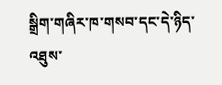སྒྲིག་གཞིར་ཁ་གསབ་དང་དེ་ཉིད་འཐུས་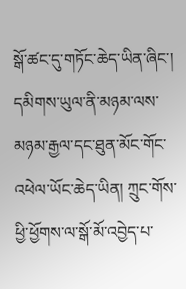སྒོ་ཚང་དུ་གཏོང་ཆེད་ཡིན་ཞིང་། དམིགས་ཡུལ་ནི་མཉམ་ལས་མཉམ་རྒྱལ་དང་ཐུན་མོང་གོང་འཕེལ་ཡོང་ཆེད་ཡིན། ཀྲུང་གོས་ཕྱི་ཕྱོགས་ལ་སྒོ་མོ་འབྱེད་པ་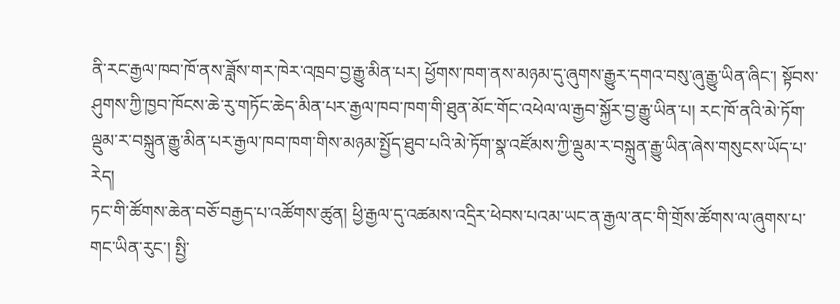ནི་རང་རྒྱལ་ཁབ་ཁོ་ནས་ཟློས་གར་ཁེར་འཁྲབ་བྱ་རྒྱུ་མིན་པར། ཕྱོགས་ཁག་ནས་མཉམ་དུ་ཞུགས་རྒྱུར་དགའ་བསུ་ཞུ་རྒྱུ་ཡིན་ཞིང་། སྟོབས་ཤུགས་ཀྱི་ཁྱབ་ཁོངས་ཆེ་རུ་གཏོང་ཆེད་མིན་པར་རྒྱལ་ཁབ་ཁག་གི་ཐུན་མོང་གོང་འཕེལ་ལ་རྒྱབ་སྐྱོར་བྱ་རྒྱུ་ཡིན་པ། རང་ཁོ་ནའི་མེ་ཏོག་ལྡུམ་ར་བསྐྲུན་རྒྱུ་མིན་པར་རྒྱལ་ཁབ་ཁག་གིས་མཉམ་སྤྱོད་ཐུབ་པའི་མེ་ཏོག་སྣ་འཛོམས་ཀྱི་ལྡུམ་ར་བསྐྲུན་རྒྱུ་ཡིན་ཞེས་གསུངས་ཡོད་པ་རེད།
ཏང་གི་ཚོགས་ཆེན་བཅོ་བརྒྱད་པ་འཚོགས་ཚུན། ཕྱི་རྒྱལ་དུ་འཚམས་འདྲིར་ཕེབས་པའམ་ཡང་ན་རྒྱལ་ནང་གི་གྲོས་ཚོགས་ལ་ཞུགས་པ་གང་ཡིན་རུང་། སྤྱི་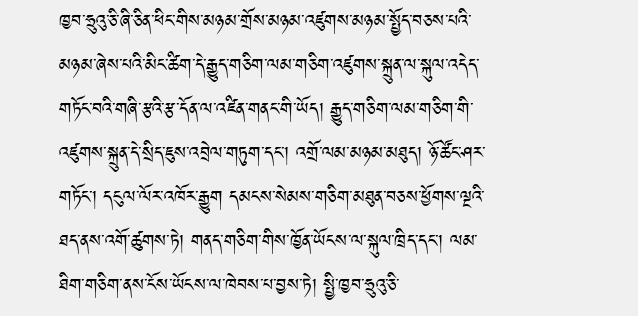ཁྱབ་ཧྲུའུ་ཅི་ཞི་ཅིན་ཕིང་གིས་མཉམ་གྲོས་མཉམ་འཛུགས་མཉམ་སྤྱོད་བཅས་པའི་མཉམ་ཞེས་པའི་མིང་ཚིག་དེ་རྒྱུད་གཅིག་ལམ་གཅིག་འཛུགས་སྐྲུན་ལ་སྐུལ་འདེད་གཏོང་བའི་གཞི་རྩའི་རྩ་དོན་ལ་འཛིན་གནང་གི་ཡོད། རྒྱུད་གཅིག་ལམ་གཅིག་གི་འཛུགས་སྐྲུན་དེ་སྲིད་ཇུས་འབྲེལ་གཏུག་དང་། འགྲོ་ལམ་མཉམ་མཐུད། ཉོ་ཚོང་ཤར་གཏོང་། དངུལ་ལོར་འཁོར་རྒྱུག དམངས་སེམས་གཅིག་མཐུན་བཅས་ཕྱོགས་ལྔའི་ཐད་ནས་འགོ་ཚུགས་ཏེ། གནད་གཅིག་གིས་ཁྱོན་ཡོངས་ལ་སྐུལ་ཁྲིད་དང་། ལམ་ཐིག་གཅིག་ནས་ངོས་ཡོངས་ལ་ཁེབས་པ་བྱས་ཏེ། སྤྱི་ཁྱབ་ཧྲུའུ་ཅི་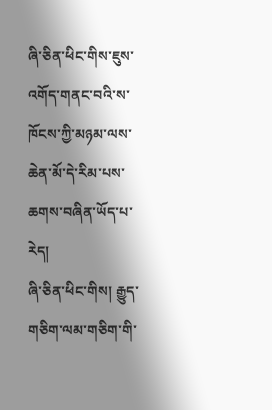ཞི་ཅིན་ཕིང་གིས་ཇུས་འགོད་གནང་བའི་ས་ཁོངས་ཀྱི་མཉམ་ལས་ཆེན་མོ་དེ་རིམ་པས་ཆགས་བཞིན་ཡོད་པ་རེད།
ཞི་ཅིན་ཕིང་གིས། རྒྱུད་གཅིག་ལམ་གཅིག་གི་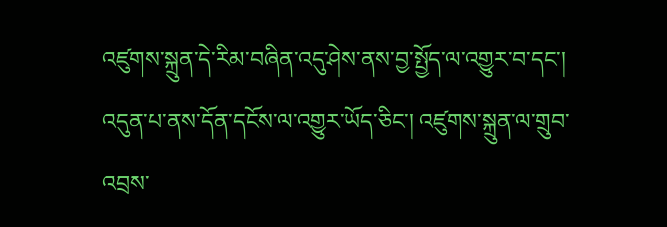འཛུགས་སྐྲུན་དེ་རིམ་བཞིན་འདུ་ཤེས་ནས་བྱ་སྤྱོད་ལ་འགྱུར་བ་དང་། འདུན་པ་ནས་དོན་དངོས་ལ་འགྱུར་ཡོད་ཅིང་། འཛུགས་སྐྲུན་ལ་གྲུབ་འབྲས་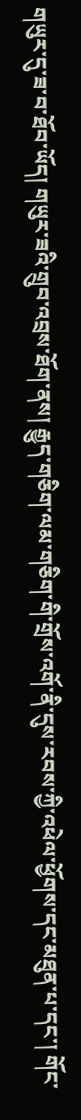གཡུར་དུ་ཟ་བ་ཐོབ་ཡོད། གཡུར་ཟའི་གྲུབ་འབྲས་ཐོག་ནས། རྒྱུད་གཅིག་ལམ་གཅིག་གི་གྲོས་འགོ་ནི་དུས་རབས་ཀྱི་འཕེལ་ཕྱོགས་དང་མཐུན་པ་དང་། གོང་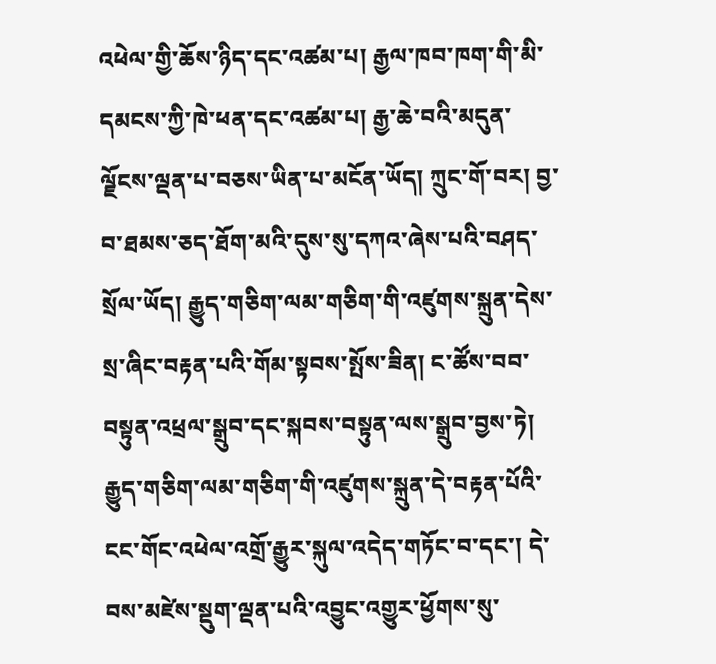འཕེལ་གྱི་ཆོས་ཉིད་དང་འཚམ་པ། རྒྱལ་ཁབ་ཁག་གི་མི་དམངས་ཀྱི་ཁེ་ཕན་དང་འཚམ་པ། རྒྱ་ཆེ་བའི་མདུན་ལྗོངས་ལྡན་པ་བཅས་ཡིན་པ་མངོན་ཡོད། ཀྲུང་གོ་བར། བྱ་བ་ཐམས་ཅད་ཐོག་མའི་དུས་སུ་དཀའ་ཞེས་པའི་བཤད་སྲོལ་ཡོད། རྒྱུད་གཅིག་ལམ་གཅིག་གི་འཛུགས་སྐྲུན་དེས་སྲ་ཞིང་བརྟན་པའི་གོམ་སྟབས་སྤོས་ཟིན། ང་ཚོས་བབ་བསྟུན་འཕྲལ་སྒྲུབ་དང་སྐབས་བསྟུན་ལས་སྒྲུབ་བྱས་ཏེ། རྒྱུད་གཅིག་ལམ་གཅིག་གི་འཛུགས་སྐྲུན་དེ་བརྟན་པོའི་ངང་གོང་འཕེལ་འགྲོ་རྒྱུར་སྐུལ་འདེད་གཏོང་བ་དང་། དེ་བས་མཛེས་སྡུག་ལྡན་པའི་འབྱུང་འགྱུར་ཕྱོགས་སུ་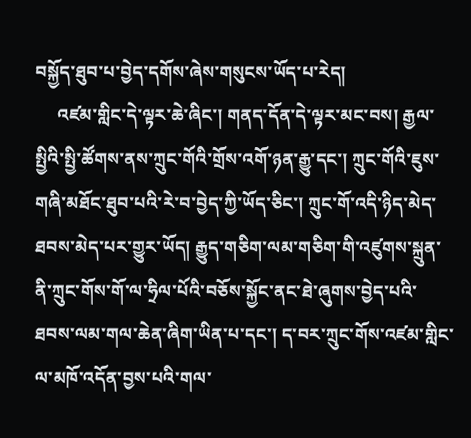བསྐྱོད་ཐུབ་པ་བྱེད་དགོས་ཞེས་གསུངས་ཡོད་པ་རེད།
     འཛམ་གླིང་དེ་ལྟར་ཆེ་ཞིང་། གནད་དོན་དེ་ལྟར་མང་བས། རྒྱལ་སྤྱིའི་སྤྱི་ཚོགས་ནས་ཀྲུང་གོའི་གྲོས་འགོ་ཉན་རྒྱུ་དང་། ཀྲུང་གོའི་ཇུས་གཞི་མཐོང་ཐུབ་པའི་རེ་བ་བྱེད་ཀྱི་ཡོད་ཅིང་། ཀྲུང་གོ་འདི་ཉིད་མེད་ཐབས་མེད་པར་གྱུར་ཡོད། རྒྱུད་གཅིག་ལམ་གཅིག་གི་འཛུགས་སྐྲུན་ནི་ཀྲུང་གོས་གོ་ལ་ཧྲིལ་པོའི་བཅོས་སྐྱོང་ནང་ཐེ་ཞུགས་བྱེད་པའི་ཐབས་ལམ་གལ་ཆེན་ཞིག་ཡིན་པ་དང་། ད་བར་ཀྲུང་གོས་འཛམ་གླིང་ལ་མཁོ་འདོན་བྱས་པའི་གལ་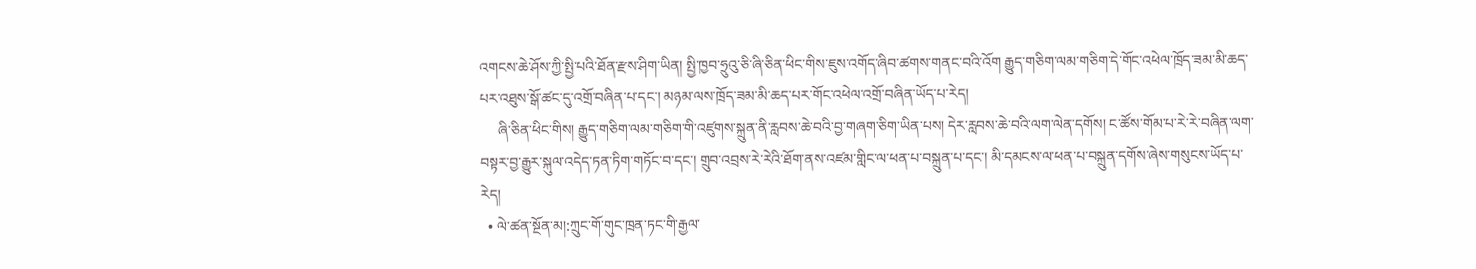འགངས་ཆེ་ཤོས་ཀྱི་སྤྱི་པའི་ཐོན་རྫས་ཤིག་ཡིན། སྤྱི་ཁྱབ་ཧྲུའུ་ཅི་ཞི་ཅིན་ཕིང་གིས་ཇུས་འགོད་ཞིབ་ཚགས་གནང་བའི་འོག རྒྱུད་གཅིག་ལམ་གཅིག་དེ་གོང་འཕེལ་ཁྲོད་ཟམ་མི་ཆད་པར་འཐུས་སྒོ་ཚང་དུ་འགྲོ་བཞིན་པ་དང་། མཉམ་ལས་ཁྲོད་ཟམ་མི་ཆད་པར་གོང་འཕེལ་འགྲོ་བཞིན་ཡོད་པ་རེད།
     ཞི་ཅིན་ཕིང་གིས། རྒྱུད་གཅིག་ལམ་གཅིག་གི་འཛུགས་སྐྲུན་ནི་རླབས་ཆེ་བའི་བྱ་གཞག་ཅིག་ཡིན་པས། དེར་རླབས་ཆེ་བའི་ལག་ལེན་དགོས། ང་ཚོས་གོམ་པ་རེ་རེ་བཞིན་ལག་བསྟར་བྱ་རྒྱུར་སྐུལ་འདེད་ཏན་ཏིག་གཏོང་བ་དང་། གྲུབ་འབྲས་རེ་རེའི་ཐོག་ནས་འཛམ་གླིང་ལ་ཕན་པ་བསྐྲུན་པ་དང་། མི་དམངས་ལ་ཕན་པ་བསྐྲུན་དགོས་ཞེས་གསུངས་ཡོད་པ་རེད།
  • ལེ་ཚན་སྔོན་མ།:ཀྲུང་གོ་གུང་ཁྲན་ཏང་གི་རྒྱལ་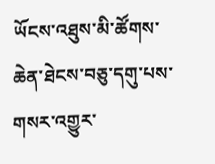ཡོངས་འཐུས་མི་ཚོགས་ཆེན་ཐེངས་བཅུ་དགུ་པས་གསར་འགྱུར་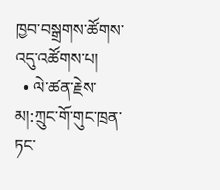ཁྱབ་བསྒྲགས་ཚོགས་འདུ་འཚོགས་པ།
  • ལེ་ཚན་རྗེས་མ།:ཀྲུང་གོ་གུང་ཁྲན་ཏང་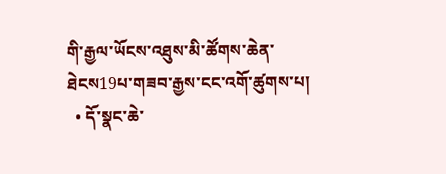གི་རྒྱལ་ཡོངས་འཐུས་མི་ཚོགས་ཆེན་ཐེངས19པ་གཟབ་རྒྱས་ངང་འགོ་ཚུགས་པ།
  • དོ་སྣང་ཆེ་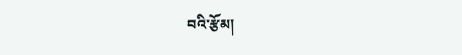བའི་རྩོམ།